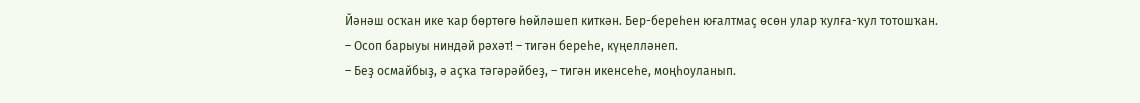Йәнәш осҡан ике ҡар бөртөгө һөйләшеп киткән. Бер-береһен юғалтмаҫ өсөн улар ҡулға-ҡул тотошҡан.
– Осоп барыуы ниндәй рәхәт! – тигән береһе, күңелләнеп.
– Беҙ осмайбыҙ, ә аҫҡа тәгәрәйбеҙ, – тигән икенсеһе, моңһоуланып.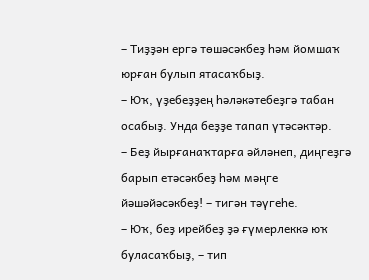– Тиҙҙән ергә төшәсәкбеҙ һәм йомшаҡ юрған булып ятасаҡбыҙ.
– Юҡ, үҙебеҙҙең һәләкәтебеҙгә табан осабыҙ. Унда беҙҙе тапап үтәсәктәр.
– Беҙ йырғанаҡтарға әйләнеп, диңгеҙгә барып етәсәкбеҙ һәм мәңге йәшәйәсәкбеҙ! – тигән тәүгеһе.
– Юҡ, беҙ ирейбеҙ ҙә ғүмерлеккә юҡ буласаҡбыҙ, – тип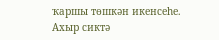ҡаршы төшкән икенсеһе.
Ахыр сиктә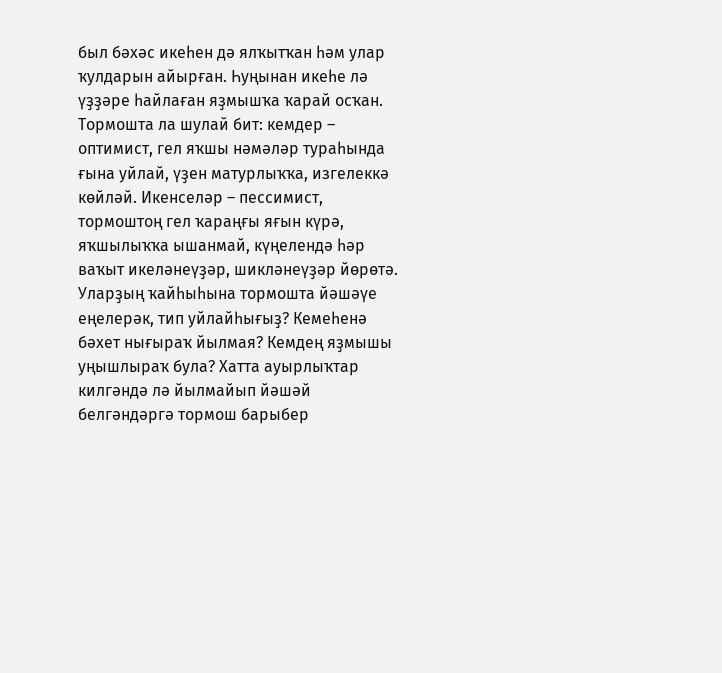был бәхәс икеһен дә ялҡытҡан һәм улар ҡулдарын айырған. Һуңынан икеһе лә үҙҙәре һайлаған яҙмышҡа ҡарай осҡан.
Тормошта ла шулай бит: кемдер – оптимист, гел яҡшы нәмәләр тураһында ғына уйлай, үҙен матурлыҡҡа, изгелеккә көйләй. Икенселәр – пессимист, тормоштоң гел ҡараңғы яғын күрә, яҡшылыҡҡа ышанмай, күңелендә һәр ваҡыт икеләнеүҙәр, шикләнеүҙәр йөрөтә.
Улаpҙың ҡайһыһына тормошта йәшәүе еңелерәк, тип уйлайһығыҙ? Кемеһенә бәхет нығыраҡ йылмая? Кемдең яҙмышы уңышлыраҡ була? Хатта ауырлыҡтар килгәндә лә йылмайып йәшәй белгәндәргә тормош барыбер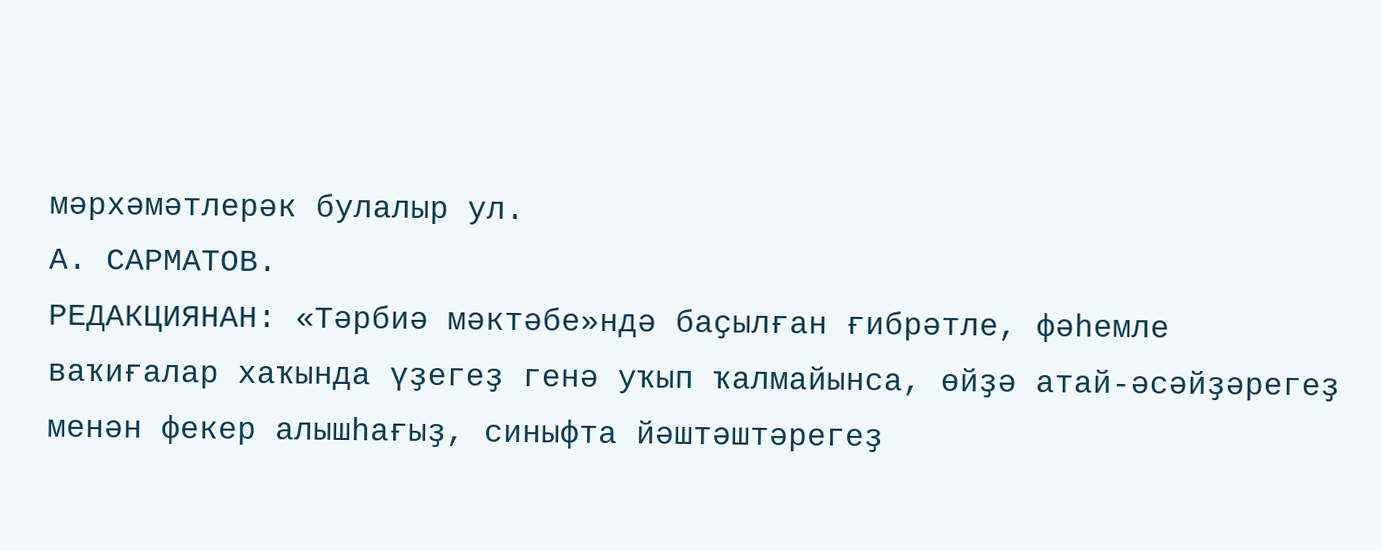мәрхәмәтлерәк булалыр ул.
А. САРМАТОВ.
РЕДАКЦИЯНАН: «Тәрбиә мәктәбе»ндә баҫылған ғибрәтле, фәһемле ваҡиғалар хаҡында үҙегеҙ генә уҡып ҡалмайынса, өйҙә атай-әсәйҙәрегеҙ менән фекер алышһағыҙ, синыфта йәштәштәрегеҙ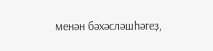менән бәхәсләшһәгеҙ,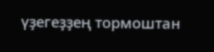үҙегеҙҙең тормоштан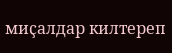миҫалдар килтереп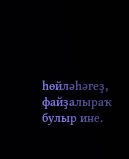һөйләһәгеҙ, файҙалыраҡ булыр ине.